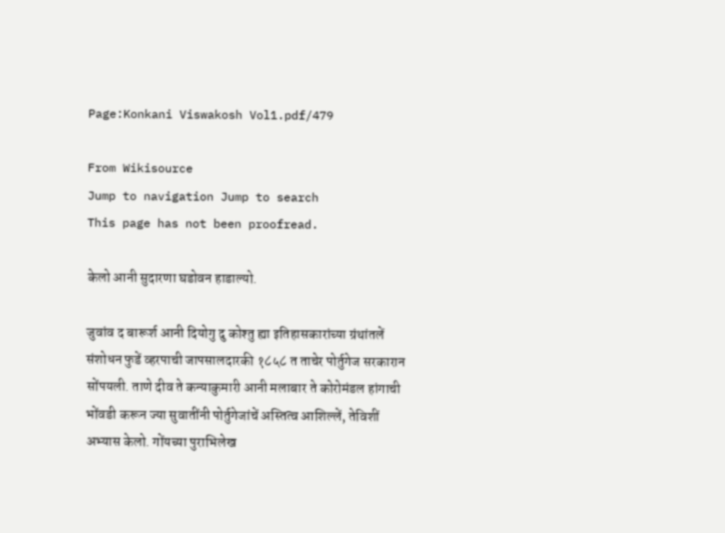Page:Konkani Viswakosh Vol1.pdf/479

From Wikisource
Jump to navigation Jump to search
This page has not been proofread.

केलो आनी सुदारणा घडोवन हाडाल्यो.

जुवांव द बारूर्श आनी दियोगु दु कोश्तु ह्या इतिहासकारांच्या ग्रंथांतलें संशोधन फुडें व्हरपाची जापसालदारकी १८५८ त ताचेर पोर्तुगेज सरकारान सोंपयली. ताणे दीव ते कन्याकुमारी आनी मलाबार ते कोरोमंडल हांगाची भोंवडी करून ज्या सुवातींनी पोर्तुगेजांचें अस्तित्व आशिल्लें, तेविशीं अभ्यास केलो. गोंयच्या पुराभिलेख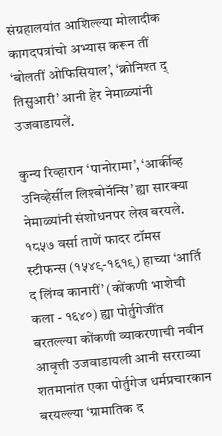संग्रहालयांत आशिल्ल्या मोलादीक कागदपत्रांचो अभ्यास करून तीं ‘बोलतीं ओफिसियाल’, ‘क्रोनिश्त द्‌ तिसुआरी’ आनी हेर नेमाळ्यांनी उजवाडायलें.

कुन्य रिव्हारान ‘पानोरामा’, ‘आर्कीव्ह उनिव्हेर्सील लिश्बोनॅन्सि’ ह्या सारक्या नेमाळ्यांनी संशोधनपर लेख बरयले. १८५७ वर्सा ताणें फादर टॉमस स्टीफन्स (१५४९-१६१९) हाच्या ‘आर्ति द लिंग्व कानारीं’ (कोंकणी भाशेची कला - १६४०) ह्या पोर्तुगेजींत बरतल्ल्या कोंकणी व्याकरणाची नवीन आवृत्ती उजवाडायली आनी सरराव्या शतमानांत एका पोर्तुगेज धर्मप्रचारकान बरयल्ल्या ‘ग्रामातिक द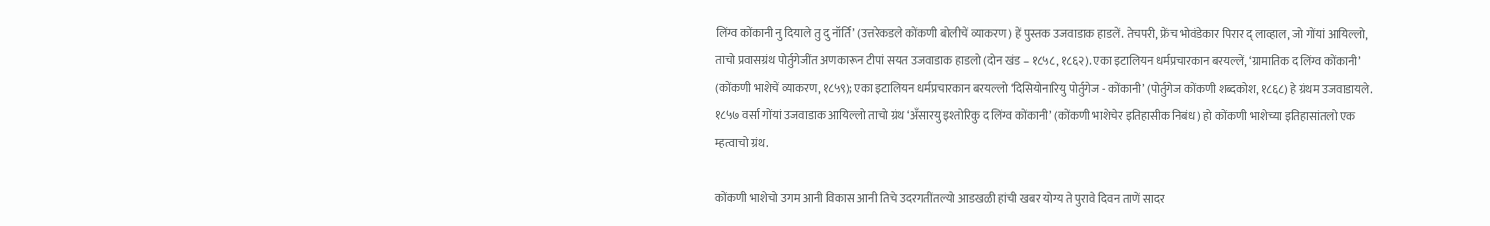लिंग्व कोंकानी नु दियाले तु दु नॉर्ति’ (उत्तरेकडले कोंकणी बोलीचें व्याकरण) हें पुस्तक उजवाडाक हाडलें. तेचपरी, फ्रेंच भोवंडेकार पिरार द्‌ लाव्हाल, जो गोंयां आयिल्लो, ताचो प्रवासग्रंथ पोर्तुगेजींत अणकारून टीपां सयत उजवाडाक हाडलो (दोन खंड – १८५८, १८६२). एका इटालियन धर्मप्रचारकान बरयल्लें, ‘ग्रामातिक द लिंग्व कोंकानी’ (कोंकणी भाशेचें व्याकरण, १८५९); एका इटालियन धर्मप्रचारकान बरयल्लो ‘दिसियोनारियु पोर्तुगेज - कोंकानी’ (पोर्तुगेज कोंकणी शब्दकोश, १८६८) हे ग्रंथम उजवाडायले. १८५७ वर्सा गोंयां उजवाडाक आयिल्लो ताचो ग्रंथ ‘अँसारयु इश्तोरिकु द लिंग्व कोंकानी’ (कोंकणी भाशेचेर इतिहासीक निबंध) हो कोंकणी भाशेच्या इतिहासांतलो एक म्हत्वाचो ग्रंथ.

कोंकणी भाशेचो उगम आनी विकास आनी तिचे उदरगतींतल्यो आडखळी हांची खबर योग्य ते पुरावे दिवन ताणें सादर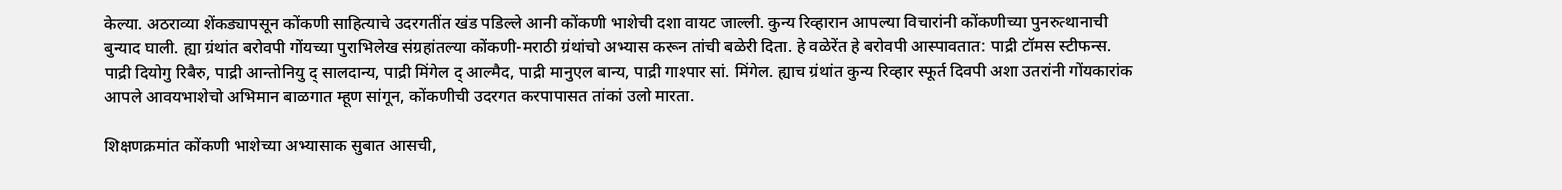केल्या. अठराव्या शेंकड्यापसून कोंकणी साहित्याचे उदरगतींत खंड पडिल्ले आनी कोंकणी भाशेची दशा वायट जाल्ली. कुन्य रिव्हारान आपल्या विचारांनी कोंकणीच्या पुनरुत्थानाची बुन्याद घाली. ह्या ग्रंथांत बरोवपी गोंयच्या पुराभिलेख संग्रहांतल्या कोंकणी-मराठी ग्रंथांचो अभ्यास करून तांची बळेरी दिता. हे वळेरेंत हे बरोवपी आस्पावतात: पाद्री टॉमस स्टीफन्स. पाद्री दियोगु रिबैरु, पाद्री आन्तोनियु ‍द्‌ सालदान्य, पाद्री मिंगेल द्‌ आल्मैद, पाद्री मानुएल बान्य, पाद्री गाश्पार सां. मिंगेल. ह्याच ग्रंथांत कुन्य रिव्हार स्फूर्त दिवपी अशा उतरांनी गोंयकारांक आपले आवयभाशेचो अभिमान बाळगात म्हूण सांगून, कोंकणीची उदरगत करपापासत तांकां उलो मारता.

शिक्षणक्रमांत कोंकणी भाशेच्या अभ्यासाक सुबात आसची,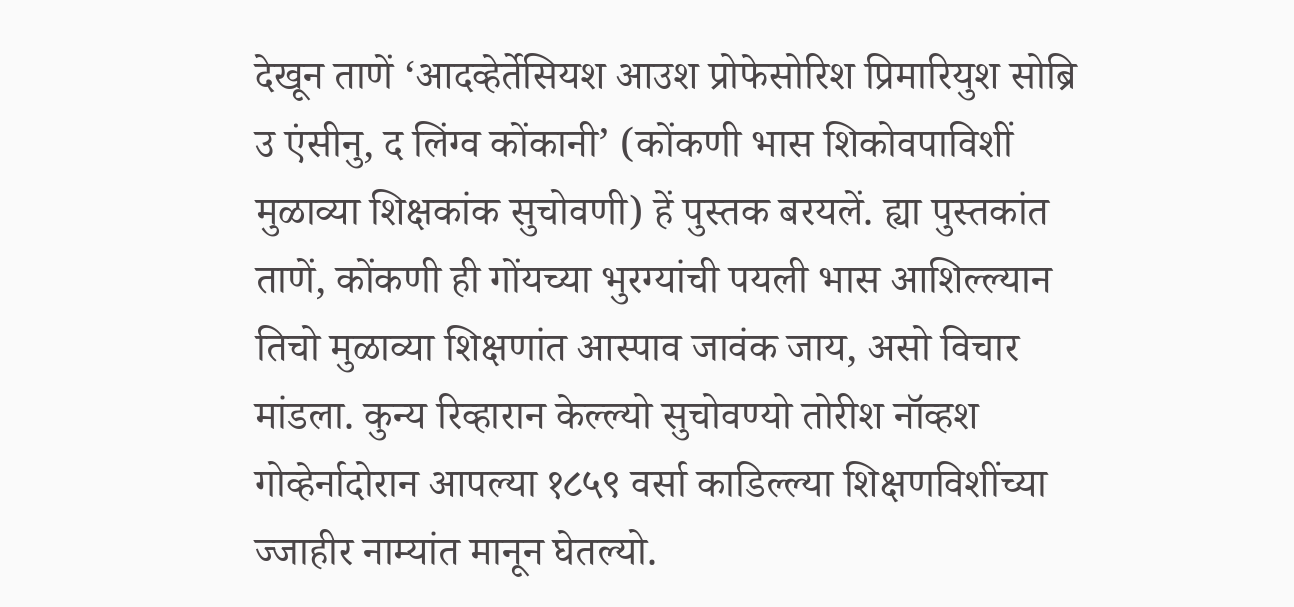देखून ताणें ‘आदव्हेर्तेसियश आउश प्रोफेसोरिश प्रिमारियुश सोब्रि उ एंसीनु, द लिंग्व कोंकानी’ (कोंकणी भास शिकोवपाविशीं मुळाव्या शिक्षकांक सुचोवणी) हें पुस्तक बरयलें. ह्या पुस्तकांत ताणें, कोंकणी ही गोंयच्या भुरग्यांची पयली भास आशिल्ल्यान तिचो मुळाव्या शिक्षणांत आस्पाव जावंक जाय, असो विचार मांडला. कुन्य रिव्हारान केल्ल्यो सुचोवण्यो तोरीश नॉव्हश गोव्हेर्नादोरान आपल्या १८५९ वर्सा काडिल्ल्या शिक्षणविशींच्या ज्जाहीर नाम्यांत मानून घेतल्यो.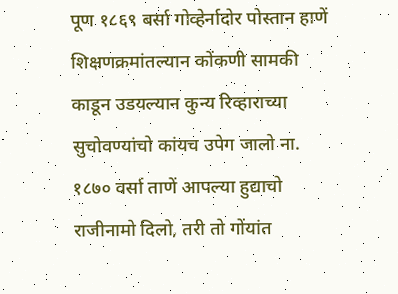पूण १८६९ बर्सा गोव्हेर्नादोर पोस्तान हाणें शिक्षणक्रमांतल्यान कोंकणी सामकी काडून उडयल्यान कुन्य रिव्हाराच्या सुचोवण्यांचो कांयच उपेग जालो ना. १८७० वर्सा ताणें आपल्या हुद्याचो राजीनामो दिलो, तरी तो गोंयांत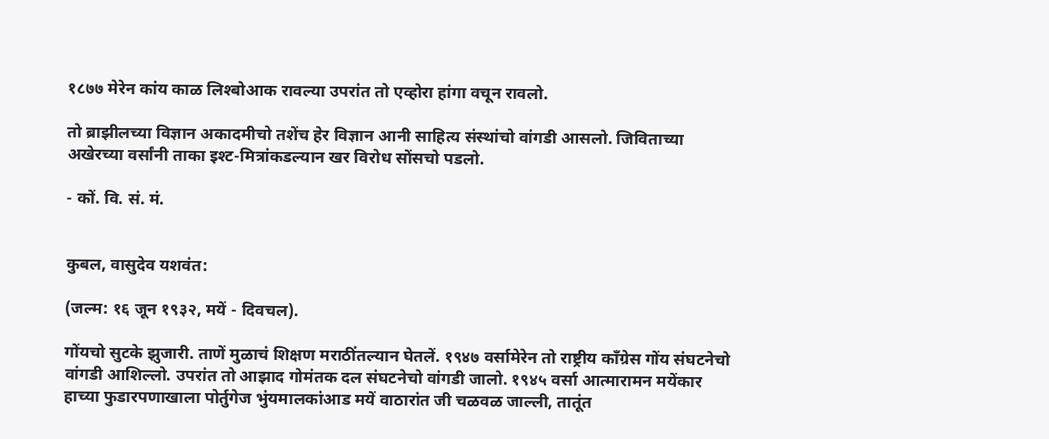१८७७ मेरेन कांय काळ लिश्बोआक रावल्या उपरांत तो एव्होरा हांगा वचून रावलो.

तो ब्राझीलच्या विज्ञान अकादमीचो तशेंच हेर विज्ञान आनी साहित्य संस्थांचो वांगडी आसलो. जिविताच्या अखेरच्या वर्सांनी ताका इश्ट-मित्रांकडल्यान खर विरोध सोंसचो पडलो.

- कों. वि. सं. मं.


कुबल, वासुदेव यशवंत:

(जल्म: १६ जून १९३२, मयें - दिवचल).

गोंयचो सुटके झुजारी. ताणें मुळाचं शिक्षण मराठींतल्यान घेतलें. १९४७ वर्सामेरेन तो राष्ट्रीय काँग्रेस गोंय संघटनेचो वांगडी आशिल्लो. उपरांत तो आझाद गोमंतक दल संघटनेचो वांगडी जालो. १९४५ वर्सा आत्मारामन मयेंकार हाच्या फुडारपणाखाला पोर्तुगेज भुंयमालकांआड मयें वाठारांत जी चळवळ जाल्ली, तातूंत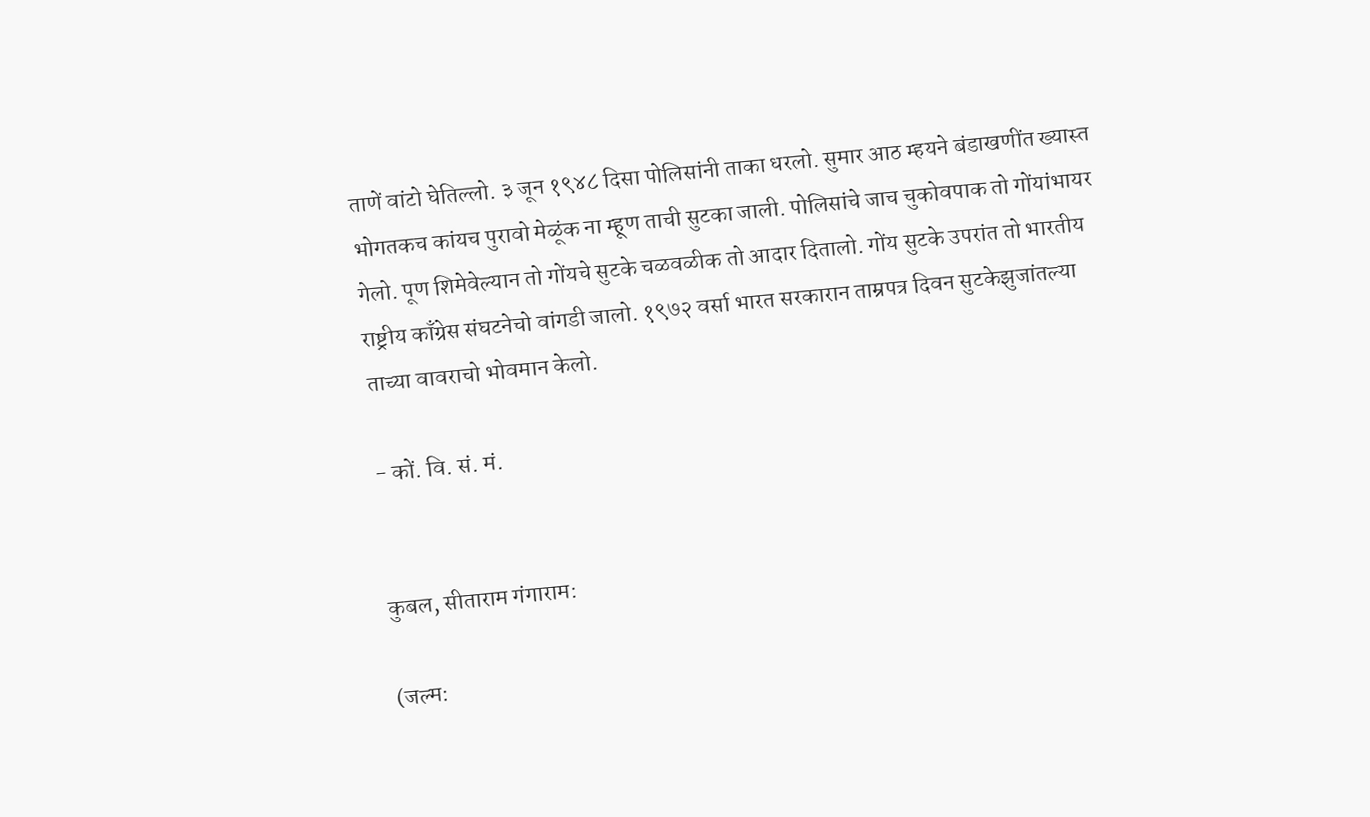ताणें वांटो घेतिल्लो. ३ जून १९४८ दिसा पोलिसांनी ताका धरलो. सुमार आठ म्हयने बंडाखणींत ख्यास्त भोगतकच कांयच पुरावो मेळूंक ना म्हूण ताची सुटका जाली. पोलिसांचे जाच चुकोवपाक तो गोंयांभायर गेलो. पूण शिमेवेल्यान तो गोंयचे सुटके चळवळीक तो आदार दितालो. गोंय सुटके उपरांत तो भारतीय राष्ट्रीय काँग्रेस संघटनेचो वांगडी जालो. १९७२ वर्सा भारत सरकारान ताम्रपत्र दिवन सुटकेझुजांतल्या ताच्या वावराचो भोवमान केलो.

- कों. वि. सं. मं.


कुबल, सीताराम गंगाराम:

(जल्म: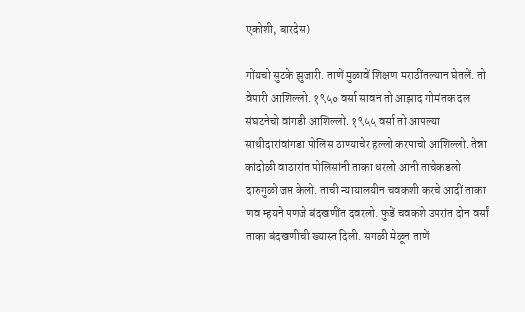एकोशी, बारदेस)

गोंयचो सुटके झुजारी. ताणें मुळावें शिक्षण मराठींतल्यान घेतलें. तो वेपारी आशिल्लो. १९५० वर्सा सावन तो आझाद गोमंतक दल संघटनेचो वांगडी आशिल्लो. १९५५ वर्सा तो आपल्या साथीदारांवांगडा पोलिस ठाण्याचेर हल्लो करपाचो आशिल्लो. तेन्ना कांदोळी वाठारांत पोलिसांनी ताका धरलो आनी ताचेकडलो दारुगुळो जप्त केलो. ताची न्यायालयीन चवकशी करचे आदीं ताका णव म्हयने पणजे बंदखणींत दवरलो. फुडें चवकशे उपरांत दोन वर्सां ताका बंदखणीची ख्यास्त दिली. सगळी मेळून ताणें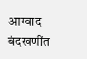आग्वाद बंदखणींत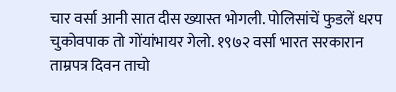चार वर्सा आनी सात दीस ख्यास्त भोगली. पोलिसांचें फुडलें धरप चुकोवपाक तो गोंयांभायर गेलो. १९७२ वर्सा भारत सरकारान ताम्रपत्र दिवन ताचो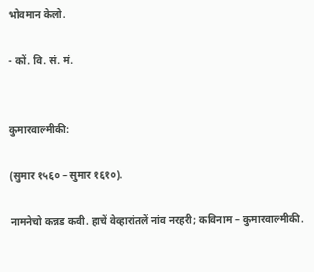भोवमान केलो.

- कों. वि. सं. मं.


कुमारवाल्मीकी:

(सुमार १५६० – सुमार १६१०).

नामनेचो कन्नड कवी. हाचें वेव्हारांतलें नांव नरहरी; कविनाम – कुमारवाल्मीकी.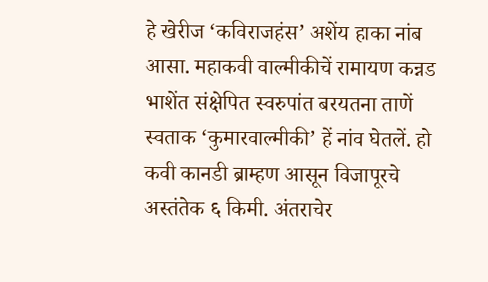हे खेरीज ‘कविराजहंस’ अशेंय हाका नांब आसा. महाकवी वाल्मीकीचें रामायण कन्नड भाशेंत संक्षेपित स्वरुपांत बरयतना ताणें स्वताक ‘कुमारवाल्मीकी’ हें नांव घेतलें. हो कवी कानडी ब्राम्हण आसून विजापूरचे अस्तंतेक ६ किमी. अंतराचेर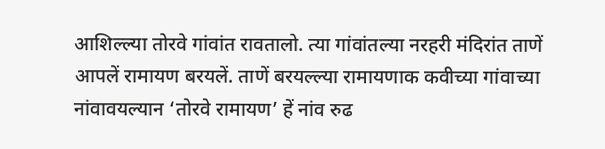आशिल्ल्या तोरवे गांवांत रावतालो. त्या गांवांतल्या नरहरी मंदिरांत ताणें आपलें रामायण बरयलें. ताणें बरयल्ल्या रामायणाक कवीच्या गांवाच्या नांवावयल्यान ‘तोरवे रामायण’ हें नांव रुढ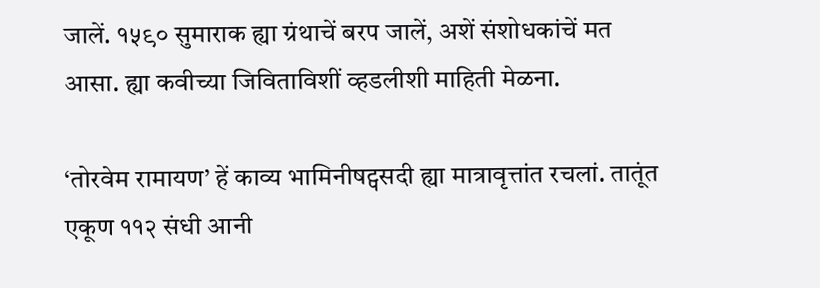जालें. १५९० सुमाराक ह्या ग्रंथाचें बरप जालें, अशें संशोधकांचें मत आसा. ह्या कवीच्या जिविताविशीं व्हडलीशी माहिती मेळना.

‘तोरवेम रामायण’ हें काव्य भामिनीषट्पसदी ह्या मात्रावृत्तांत रचलां. तातूंत एकूण ११२ संधी आनी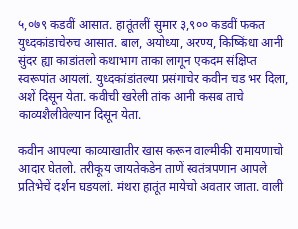५,०७९ कडवीं आसात. हातूंतलीं सुमार ३,९०० कडवीं फकत युध्दकांडाचेरुच आसात. बाल, अयोध्या, अरण्य, किष्किंधा आनी सुंदर ह्या काडांतलो कथाभाग ताका लागून एकदम संक्षिप्त स्वरूपांत आयलां. युध्दकांडांतल्या प्रसंगाचेर कवीन चड भर दिला, अशें दिसून येता. कवीची खरेली तांक आनी कसब ताचे काव्यशैलीवेल्यान दिसून येता.

कवीन आपल्या काव्याखातीर खास करून वाल्मीकी रामायणाचो आदार घेतलो. तरीकूय जायतेकडेन ताणें स्वतंत्रपणान आपले प्रतिभेचें दर्शन घडयलां. मंथरा हातूंत मायेचो अवतार जाता. वाली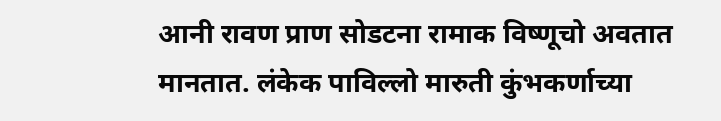आनी रावण प्राण सोडटना रामाक विष्णूचो अवतात मानतात. लंकेक पाविल्लो मारुती कुंभकर्णाच्या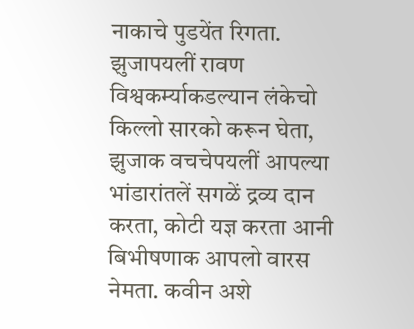नाकाचे पुडयेंत रिगता. झुजापयलीं रावण विश्वकर्म्याकडल्यान लंकेचो किल्लो सारको करून घेता, झुजाक वचचेपयलीं आपल्या भांडारांतलें सगळें द्रव्य दान करता, कोटी यज्ञ करता आनी बिभीषणाक आपलो वारस नेमता. कवीन अशे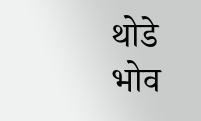थोडे भोव